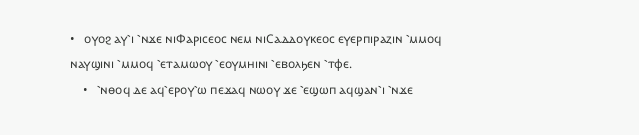•   ⲟⲩⲟϩ ⲁⲩ⳿ⲓ ⳿ⲛϫⲉ ⲛⲓⲪⲁⲣⲓⲥⲉⲟⲥ ⲛⲉⲙ ⲛⲓⲤⲁⲇⲇⲟⲩⲕⲉⲟⲥ ⲉⲩⲉⲣⲡⲓⲣⲁⲍⲓⲛ ⳿ⲙⲙⲟϥ ⲛⲁⲩϣⲓⲛⲓ ⳿ⲙⲙⲟϥ ⳿ⲉⲧⲁⲙⲱⲟⲩ ⳿ⲉⲟⲩⲙⲏⲓⲛⲓ ⳿ⲉⲃⲟⲗϧⲉⲛ ⳿ⲧⲫⲉ.
    •   ⳿ⲛⲑⲟϥ ⲇⲉ ⲁϥ⳿ⲉⲣⲟⲩ⳿ⲱ ⲡⲉϫⲁϥ ⲛⲱⲟⲩ ϫⲉ ⳿ⲉϣⲱⲡ ⲁϥϣⲁⲛ⳿ⲓ ⳿ⲛϫⲉ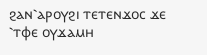ϩⲁⲛ⳿ⲁⲣⲟⲩϩⲓ ⲧⲉⲧⲉⲛϫⲟⲥ ϫⲉ ⳿ⲧⲫⲉ ⲟⲩϫⲁⲙⲏ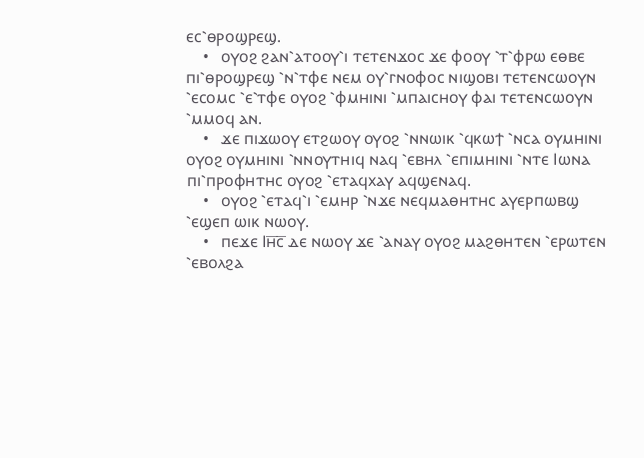ⲉⲥ⳿ⲑⲣⲟϣⲣⲉϣ.
    •   ⲟⲩⲟϩ ϩⲁⲛ⳿ⲁⲧⲟⲟⲩ⳿ⲓ ⲧⲉⲧⲉⲛϫⲟⲥ ϫⲉ ⲫⲟⲟⲩ ⳿ⲧ⳿ⲫⲣⲱ ⲉⲑⲃⲉ ⲡⲓ⳿ⲑⲣⲟϣⲣⲉϣ ⳿ⲛ⳿ⲧⲫⲉ ⲛⲉⲙ ⲟⲩ⳿ⲅⲛⲟⲫⲟⲥ ⲛⲓϣⲟⲃⲓ ⲧⲉⲧⲉⲛⲥⲱⲟⲩⲛ ⳿ⲉⲥⲟⲙⲥ ⳿ⲉ⳿ⲧⲫⲉ ⲟⲩⲟϩ ⳿ⲫⲙⲏⲓⲛⲓ ⳿ⲙⲡⲁⲓⲥⲏⲟⲩ ⲫⲁⲓ ⲧⲉⲧⲉⲛⲥⲱⲟⲩⲛ ⳿ⲙⲙⲟϥ ⲁⲛ.
    •   ϫⲉ ⲡⲓϫⲱⲟⲩ ⲉⲧϩⲱⲟⲩ ⲟⲩⲟϩ ⳿ⲛⲛⲱⲓⲕ ⳿ϥⲕⲱϯ ⳿ⲛⲥⲁ ⲟⲩⲙⲏⲓⲛⲓ ⲟⲩⲟϩ ⲟⲩⲙⲏⲓⲛⲓ ⳿ⲛⲛⲟⲩⲧⲏⲓϥ ⲛⲁϥ ⳿ⲉⲃⲏⲗ ⳿ⲉⲡⲓⲙⲏⲓⲛⲓ ⳿ⲛⲧⲉ Ⲓⲱⲛⲁ ⲡⲓ⳿ⲡⲣⲟⲫⲏⲧⲏⲥ ⲟⲩⲟϩ ⳿ⲉⲧⲁϥⲭⲁⲩ ⲁϥϣⲉⲛⲁϥ.
    •   ⲟⲩⲟϩ ⳿ⲉⲧⲁϥ⳿ⲓ ⳿ⲉⲙⲏⲣ ⳿ⲛϫⲉ ⲛⲉϥⲙⲁⲑⲏⲧⲏⲥ ⲁⲩⲉⲣⲡⲱⲃϣ ⳿ⲉϣⲉⲡ ⲱⲓⲕ ⲛⲱⲟⲩ.
    •   ⲡⲉϫⲉ Ⲓⲏ̅ⲥ̅ ⲇⲉ ⲛⲱⲟⲩ ϫⲉ ⳿ⲁⲛⲁⲩ ⲟⲩⲟϩ ⲙⲁϩⲑⲏⲧⲉⲛ ⳿ⲉⲣⲱⲧⲉⲛ ⳿ⲉⲃⲟⲗϩⲁ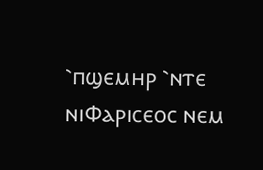⳿ⲡϣⲉⲙⲏⲣ ⳿ⲛⲧⲉ ⲛⲓⲪⲁⲣⲓⲥⲉⲟⲥ ⲛⲉⲙ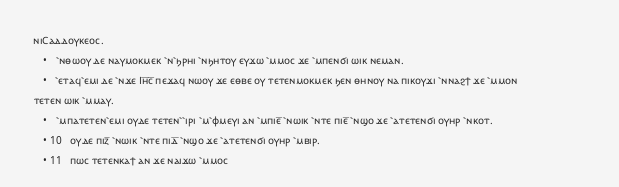ⲛⲓⲤⲁⲇⲇⲟⲩⲕⲉⲟⲥ.
    •   ⳿ⲛⲑⲱⲟⲩ ⲇⲉ ⲛⲁⲩⲙⲟⲕⲙⲉⲕ ⳿ⲛ⳿ϧⲣⲏⲓ ⳿ⲛϧⲏⲧⲟⲩ ⲉⲩϫⲱ ⳿ⲙⲙⲟⲥ ϫⲉ ⳿ⲙⲡⲉⲛϭⲓ ⲱⲓⲕ ⲛⲉⲙⲁⲛ.
    •   ⳿ⲉⲧⲁϥ⳿ⲉⲙⲓ ⲇⲉ ⳿ⲛϫⲉ Ⲓⲏ̅ⲥ̅ ⲡⲉϫⲁϥ ⲛⲱⲟⲩ ϫⲉ ⲉⲑⲃⲉ ⲟⲩ ⲧⲉⲧⲉⲛⲙⲟⲕⲙⲉⲕ ϧⲉⲛ ⲑⲏⲛⲟⲩ ⲛⲁ ⲡⲓⲕⲟⲩϫⲓ ⳿ⲛⲛⲁϩϯ ϫⲉ ⳿ⲙⲙⲟⲛ ⲧⲉⲧⲉⲛ ⲱⲓⲕ ⳿ⲙⲙⲁⲩ.
    •   ⳿ⲙⲡⲁⲧⲉⲧⲉⲛ⳿ⲉⲙⲓ ⲟⲩⲇⲉ ⲧⲉⲧⲉⲛ⳿⳿ⲓⲣⲓ ⳿ⲙ⳿ⲫⲙⲉⲩⲓ ⲁⲛ ⳿ⲙⲡⲓⲉ̅ ⳿ⲛⲱⲓⲕ ⳿ⲛⲧⲉ ⲡⲓⲉ̅ ⳿ⲛϣⲟ ϫⲉ ⳿ⲁⲧⲉⲧⲉⲛϭⲓ ⲟⲩⲏⲣ ⳿ⲛⲕⲟⲧ.
    • 10   ⲟⲩⲇⲉ ⲡⲓⲍ̅ ⳿ⲛⲱⲓⲕ ⳿ⲛⲧⲉ ⲡⲓⲇ̅ ⳿ⲛϣⲟ ϫⲉ ⳿ⲁⲧⲉⲧⲉⲛϭⲓ ⲟⲩⲏⲣ ⳿ⲙⲃⲓⲣ.
    • 11   ⲡⲱⲥ ⲧⲉⲧⲉⲛⲕⲁϯ ⲁⲛ ϫⲉ ⲛⲁⲓϫⲱ ⳿ⲙⲙⲟⲥ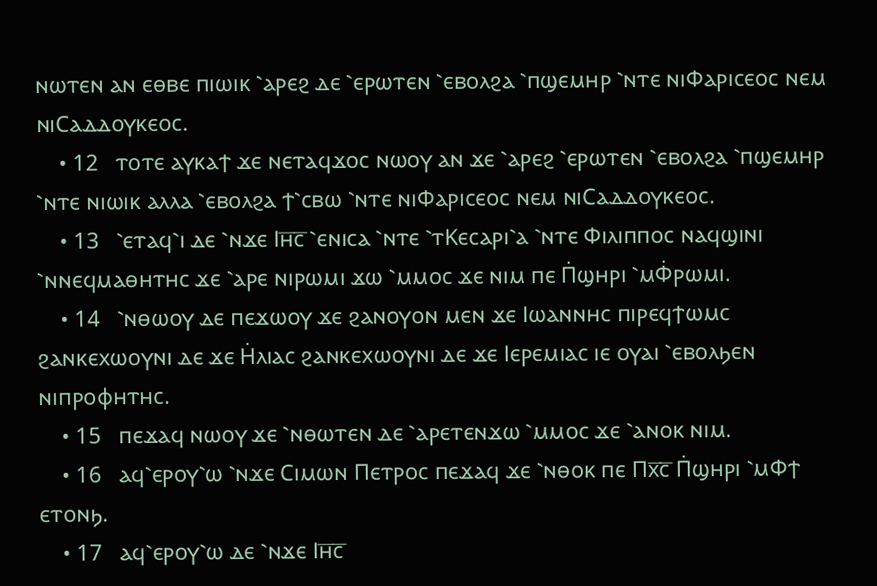ⲛⲱⲧⲉⲛ ⲁⲛ ⲉⲑⲃⲉ ⲡⲓⲱⲓⲕ ⳿ⲁⲣⲉϩ ⲇⲉ ⳿ⲉⲣⲱⲧⲉⲛ ⳿ⲉⲃⲟⲗϩⲁ ⳿ⲡϣⲉⲙⲏⲣ ⳿ⲛⲧⲉ ⲛⲓⲪⲁⲣⲓⲥⲉⲟⲥ ⲛⲉⲙ ⲛⲓⲤⲁⲇⲇⲟⲩⲕⲉⲟⲥ.
    • 12   ⲧⲟⲧⲉ ⲁⲩⲕⲁϯ ϫⲉ ⲛⲉⲧⲁϥϫⲟⲥ ⲛⲱⲟⲩ ⲁⲛ ϫⲉ ⳿ⲁⲣⲉϩ ⳿ⲉⲣⲱⲧⲉⲛ ⳿ⲉⲃⲟⲗϩⲁ ⳿ⲡϣⲉⲙⲏⲣ ⳿ⲛⲧⲉ ⲛⲓⲱⲓⲕ ⲁⲗⲗⲁ ⳿ⲉⲃⲟⲗϩⲁ ϯ⳿ⲥⲃⲱ ⳿ⲛⲧⲉ ⲛⲓⲪⲁⲣⲓⲥⲉⲟⲥ ⲛⲉⲙ ⲛⲓⲤⲁⲇⲇⲟⲩⲕⲉⲟⲥ.
    • 13   ⳿ⲉⲧⲁϥ⳿ⲓ ⲇⲉ ⳿ⲛϫⲉ Ⲓⲏ̅ⲥ̅ ⳿ⲉⲛⲓⲥⲁ ⳿ⲛⲧⲉ ⳿ⲧⲔⲉⲥⲁⲣⲓ⳿ⲁ ⳿ⲛⲧⲉ Ⲫⲓⲗⲓⲡⲡⲟⲥ ⲛⲁϥϣⲓⲛⲓ ⳿ⲛⲛⲉϥⲙⲁⲑⲏⲧⲏⲥ ϫⲉ ⳿ⲁⲣⲉ ⲛⲓⲣⲱⲙⲓ ϫⲱ ⳿ⲙⲙⲟⲥ ϫⲉ ⲛⲓⲙ ⲡⲉ Ⲡ̇ϣⲏⲣⲓ ⳿ⲙⲪ̇ⲣⲱⲙⲓ.
    • 14   ⳿ⲛⲑⲱⲟⲩ ⲇⲉ ⲡⲉϫⲱⲟⲩ ϫⲉ ϩⲁⲛⲟⲩⲟⲛ ⲙⲉⲛ ϫⲉ Ⲓⲱⲁⲛⲛⲏⲥ ⲡⲓⲣⲉϥϯⲱⲙⲥ ϩⲁⲛⲕⲉⲭⲱⲟⲩⲛⲓ ⲇⲉ ϫⲉ Ⲏ̇ⲗⲓⲁⲥ ϩⲁⲛⲕⲉⲭⲱⲟⲩⲛⲓ ⲇⲉ ϫⲉ Ⲓⲉⲣⲉⲙⲓⲁⲥ ⲓⲉ ⲟⲩⲁⲓ ⳿ⲉⲃⲟⲗϧⲉⲛ ⲛⲓⲡⲣⲟⲫⲏⲧⲏⲥ.
    • 15   ⲡⲉϫⲁϥ ⲛⲱⲟⲩ ϫⲉ ⳿ⲛⲑⲱⲧⲉⲛ ⲇⲉ ⳿ⲁⲣⲉⲧⲉⲛϫⲱ ⳿ⲙⲙⲟⲥ ϫⲉ ⳿ⲁⲛⲟⲕ ⲛⲓⲙ.
    • 16   ⲁϥ⳿ⲉⲣⲟⲩ⳿ⲱ ⳿ⲛϫⲉ Ⲥⲓⲙⲱⲛ Ⲡⲉⲧⲣⲟⲥ ⲡⲉϫⲁϥ ϫⲉ ⳿ⲛⲑⲟⲕ ⲡⲉ Ⲡⲭ̅ⲥ̅ Ⲡ̇ϣⲏⲣⲓ ⳿ⲙⲪϯ ⲉⲧⲟⲛϧ.
    • 17   ⲁϥ⳿ⲉⲣⲟⲩ⳿ⲱ ⲇⲉ ⳿ⲛϫⲉ Ⲓⲏ̅ⲥ̅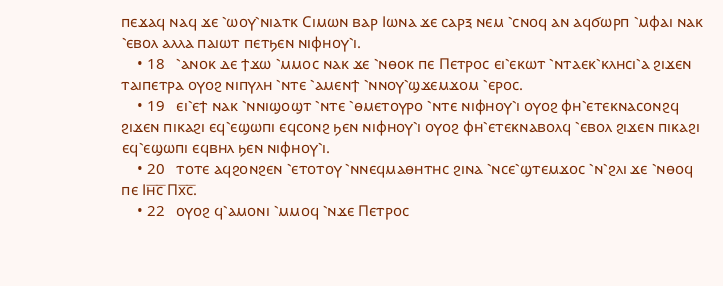ⲡⲉϫⲁϥ ⲛⲁϥ ϫⲉ ⳿ⲱⲟⲩ⳿ⲛⲓⲁⲧⲕ Ⲥⲓⲙⲱⲛ ⲃⲁⲣ Ⲓⲱⲛⲁ ϫⲉ ⲥⲁⲣⲝ ⲛⲉⲙ ⳿ⲥⲛⲟϥ ⲁⲛ ⲁϥϭⲱⲣⲡ ⳿ⲙⲫⲁⲓ ⲛⲁⲕ ⳿ⲉⲃⲟⲗ ⲁⲗⲗⲁ ⲡⲁⲓⲱⲧ ⲡⲉⲧϧⲉⲛ ⲛⲓⲫⲏⲟⲩ⳿ⲓ.
    • 18   ⳿ⲁⲛⲟⲕ ⲇⲉ ϯϫⲱ ⳿ⲙⲙⲟⲥ ⲛⲁⲕ ϫⲉ ⳿ⲛⲑⲟⲕ ⲡⲉ Ⲡⲉⲧⲣⲟⲥ ⲉⲓ⳿ⲉⲕⲱⲧ ⳿ⲛⲧⲁⲉⲕ⳿ⲕⲗⲏⲥⲓ⳿ⲁ ϩⲓϫⲉⲛ ⲧⲁⲓⲡⲉⲧⲣⲁ ⲟⲩⲟϩ ⲛⲓⲡⲩⲗⲏ ⳿ⲛⲧⲉ ⳿ⲁⲙⲉⲛϯ ⳿ⲛⲛⲟⲩ⳿ϣϫⲉⲙϫⲟⲙ ⳿ⲉⲣⲟⲥ.
    • 19   ⲉⲓ⳿ⲉϯ ⲛⲁⲕ ⳿ⲛⲛⲓϣⲟϣⲧ ⳿ⲛⲧⲉ ⳿ⲑⲙⲉⲧⲟⲩⲣⲟ ⳿ⲛⲧⲉ ⲛⲓⲫⲏⲟⲩ⳿ⲓ ⲟⲩⲟϩ ⲫⲏ⳿ⲉⲧⲉⲕⲛⲁⲥⲟⲛϩϥ ϩⲓϫⲉⲛ ⲡⲓⲕⲁϩⲓ ⲉϥ⳿ⲉϣⲱⲡⲓ ⲉϥⲥⲟⲛϩ ϧⲉⲛ ⲛⲓⲫⲏⲟⲩ⳿ⲓ ⲟⲩⲟϩ ⲫⲏ⳿ⲉⲧⲉⲕⲛⲁⲃⲟⲗϥ ⳿ⲉⲃⲟⲗ ϩⲓϫⲉⲛ ⲡⲓⲕⲁϩⲓ ⲉϥ⳿ⲉϣⲱⲡⲓ ⲉϥⲃⲏⲗ ϧⲉⲛ ⲛⲓⲫⲏⲟⲩ⳿ⲓ.
    • 20   ⲧⲟⲧⲉ ⲁϥϩⲟⲛϩⲉⲛ ⳿ⲉⲧⲟⲧⲟⲩ ⳿ⲛⲛⲉϥⲙⲁⲑⲏⲧⲏⲥ ϩⲓⲛⲁ ⳿ⲛⲥⲉ⳿ϣⲧⲉⲙϫⲟⲥ ⳿ⲛ⳿ϩⲗⲓ ϫⲉ ⳿ⲛⲑⲟϥ ⲡⲉ Ⲓⲏ̅ⲥ̅ Ⲡⲭ̅ⲥ̅.
    • 22   ⲟⲩⲟϩ ϥ⳿ⲁⲙⲟⲛⲓ ⳿ⲙⲙⲟϥ ⳿ⲛϫⲉ Ⲡⲉⲧⲣⲟⲥ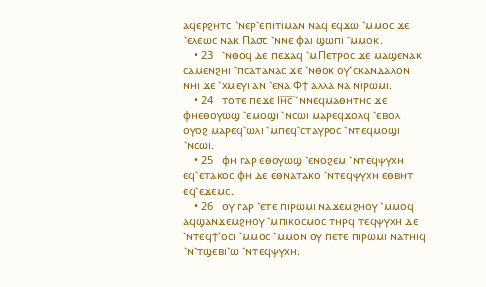ⲁϥⲉⲣϩⲏⲧⲥ ⳿ⲛⲉⲣ⳿ⲉⲡⲓⲧⲓⲙⲁⲛ ⲛⲁϥ ⲉϥϫⲱ ⳿ⲙⲙⲟⲥ ϫⲉ ⳿ⲉⲗⲉⲱⲥ ⲛⲁⲕ Ⲡⲁ⳪ ⳿ⲛⲛⲉ ⲫⲁⲓ ϣⲱⲡⲓ ⳿ⲙⲙⲟⲕ.
    • 23   ⳿ⲛⲑⲟϥ ⲇⲉ ⲡⲉϫⲁϥ ⳿ⲙⲠⲉⲧⲣⲟⲥ ϫⲉ ⲙⲁϣⲉⲛⲁⲕ ⲥⲁⲙⲉⲛϩⲏⲓ ⳿ⲡⲥⲁⲧⲁⲛⲁⲥ ϫⲉ ⳿ⲛⲑⲟⲕ ⲟⲩ⳿ⲥⲕⲁⲛⲇⲁⲗⲟⲛ ⲛⲏⲓ ϫⲉ ⳿ⲭⲙⲉⲩⲓ ⲁⲛ ⳿ⲉⲛⲁ Ⲫϯ ⲁⲗⲗⲁ ⲛⲁ ⲛⲓⲣⲱⲙⲓ.
    • 24   ⲧⲟⲧⲉ ⲡⲉϫⲉ Ⲓⲏ̅ⲥ̅ ⳿ⲛⲛⲉϥⲙⲁⲑⲏⲧⲏⲥ ϫⲉ ⲫⲏⲉⲑⲟⲩⲱϣ ⳿ⲉⲙⲟϣⲓ ⳿ⲛⲥⲱⲓ ⲙⲁⲣⲉϥϫⲟⲗϥ ⳿ⲉⲃⲟⲗ ⲟⲩⲟϩ ⲙⲁⲣⲉϥ⳿ⲱⲗⲓ ⳿ⲙⲡⲉϥ⳿ⲥⲧⲁⲩⲣⲟⲥ ⳿ⲛⲧⲉϥⲙⲟϣⲓ ⳿ⲛⲥⲱⲓ.
    • 25   ⲫⲏ ⲅⲁⲣ ⲉⲑⲟⲩⲱϣ ⳿ⲉⲛⲟϩⲉⲙ ⳿ⲛⲧⲉϥⲯⲩⲭⲏ ⲉϥ⳿ⲉⲧⲁⲕⲟⲥ ⲫⲏ ⲇⲉ ⲉⲑⲛⲁⲧⲁⲕⲟ ⳿ⲛⲧⲉϥⲯⲩⲭⲏ ⲉⲑⲃⲏⲧ ⲉϥ⳿ⲉϫⲉⲙⲥ.
    • 26   ⲟⲩ ⲅⲁⲣ ⳿ⲉⲧⲉ ⲡⲓⲣⲱⲙⲓ ⲛⲁϫⲉⲙϩⲏⲟⲩ ⳿ⲙⲙⲟϥ ⲁϥϣⲁⲛϫⲉⲙϩⲏⲟⲩ ⳿ⲙⲡⲓⲕⲟⲥⲙⲟⲥ ⲧⲏⲣϥ ⲧⲉϥⲯⲩⲭⲏ ⲇⲉ ⳿ⲛⲧⲉϥϯ⳿ⲟⲥⲓ ⳿ⲙⲙⲟⲥ ⳿ⲙⲙⲟⲛ ⲟⲩ ⲡⲉⲧⲉ ⲡⲓⲣⲱⲙⲓ ⲛⲁⲧⲏⲓϥ ⳿ⲛ⳿ⲧϣⲉⲃⲓ⳿ⲱ ⳿ⲛⲧⲉϥⲯⲩⲭⲏ.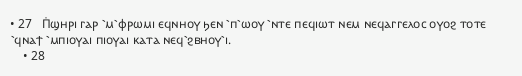• 27   Ⲡ̇ϣⲏⲣⲓ ⲅⲁⲣ ⳿ⲙ⳿ⲫⲣⲱⲙⲓ ⲉϥⲛⲏⲟⲩ ϧⲉⲛ ⳿ⲡ⳿ⲱⲟⲩ ⳿ⲛⲧⲉ ⲡⲉϥⲓⲱⲧ ⲛⲉⲙ ⲛⲉϥⲁⲅⲅⲉⲗⲟⲥ ⲟⲩⲟϩ ⲧⲟⲧⲉ ⳿ϥⲛⲁϯ ⳿ⲙⲡⲓⲟⲩⲁⲓ ⲡⲓⲟⲩⲁⲓ ⲕⲁⲧⲁ ⲛⲉϥ⳿ϩⲃⲏⲟⲩ⳿ⲓ.
    • 28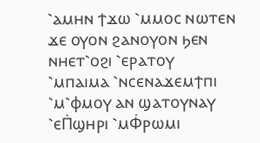⳿ⲁⲙⲏⲛ ϯϫⲱ ⳿ⲙⲙⲟⲥ ⲛⲱⲧⲉⲛ ϫⲉ ⲟⲩⲟⲛ ϩⲁⲛⲟⲩⲟⲛ ϧⲉⲛ ⲛⲏⲉⲧ⳿ⲟϩⲓ ⳿ⲉⲣⲁⲧⲟⲩ ⳿ⲙⲡⲁⲓⲙⲁ ⳿ⲛⲥⲉⲛⲁϫⲉⲙϯⲡⲓ ⳿ⲙ⳿ⲫⲙⲟⲩ ⲁⲛ ϣⲁⲧⲟⲩⲛⲁⲩ ⳿ⲉⲠ̇ϣⲏⲣⲓ ⳿ⲙⲪ̇ⲣⲱⲙⲓ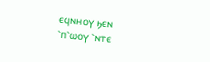ⲉϥⲛⲏⲟⲩ ϧⲉⲛ ⳿ⲡ⳿ⲱⲟⲩ ⳿ⲛⲧⲉ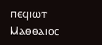ⲡⲉϥⲓⲱⲧ
Ⲙⲁⲑⲑⲁⲓⲟⲥ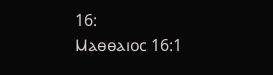16:
Ⲙⲁⲑⲑⲁⲓⲟⲥ 16:1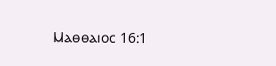Ⲙⲁⲑⲑⲁⲓⲟⲥ 16:1